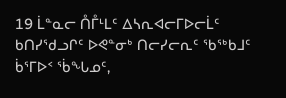19 ᒫᓐᓇᓕ ᑍᒤᒻᒪᑦ ᐃᓴᕆᐊᓕᒥᐅᓕᒫᑦ ᑲᑎᓯᖁᓗᒋᑦ ᐅᕙᓐᓂᒃ ᑎᓕᓯᓕᕆᑦ ᖃᖅᑲᒧᑦ ᑳᕐᒥᐅᑉ ᖄᖓᓄᑦ,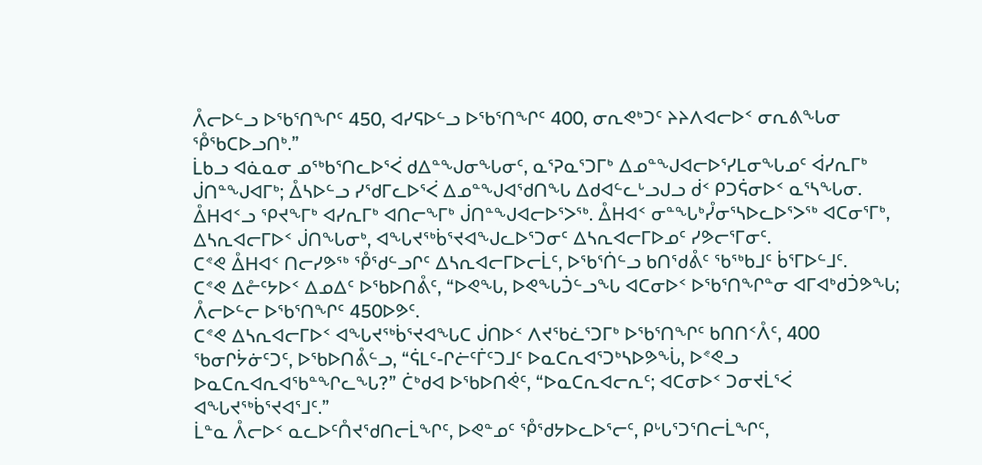ᐰᓕᐅᓪᓗ ᐅᖃᕐᑎᖏᑦ 450, ᐊᓯᕋᐅᓪᓗ ᐅᖃᕐᑎᖏᑦ 400, ᓂᕆᕙᒃᑐᑦ ᔨᔨᐱᐊᓕᐅᑉ ᓂᕆᕕᖓᓂ ᕾᖃᑕᐅᓗᑎᒃ.”
ᒫᑲᓗ ᐊᓈᓇᓂ ᓄᖅᑲᕐᑎᓚᐅᕐᐹ ᑯᐃᓐᖑᓂᖓᓂᑦ, ᓇᕐᕈᓇᕐᑐᒥᒃ ᐃᓄᓐᖑᐊᓕᐅᕐᓯᒪᓂᖓᓄᑦ ᐋᓯᕆᒥᒃ ᒎᑎᓐᖑᐊᒥᒃ; ᐂᓴᐅᓪᓗ ᓯᖁᒥᓚᐅᕐᐹ ᐃᓄᓐᖑᐊᖁᑎᖓ ᐃᑯᐊᓪᓚᒡᓗᒍᓗ ᑰᑉ ᑭᑐᕌᓂᐅᑉ ᓇᕐᓴᖓᓂ.
ᐂᕼᐊᑉᓗ ᕿᔪᖕᒥᒃ ᐊᓯᕆᒥᒃ ᐊᑎᓕᖕᒥᒃ ᒎᑎᓐᖑᐊᓕᐅᕐᐳᖅ. ᐂᕼᐊᑉ ᓂᓐᖓᒃᓮᓂᕐᓴᐅᓚᐅᕐᐳᖅ ᐊᑕᓂᕐᒥᒃ, ᐃᓴᕆᐊᓕᒥᐅᑉ ᒎᑎᖓᓂᒃ, ᐊᖓᔪᖅᑳᕐᔪᐊᖑᓚᐅᕐᑐᓂᑦ ᐃᓴᕆᐊᓕᒥᐅᓄᑦ ᓯᕗᓕᕐᒥᓂᑦ.
ᑕᕝᕙ ᐂᕼᐊᑉ ᑎᓕᓯᕗᖅ ᕾᖁᓪᓗᒋᑦ ᐃᓴᕆᐊᓕᒥᐅᓕᒫᑦ, ᐅᖃᕐᑏᓪᓗ ᑲᑎᖁᕔᑦ ᖃᖅᑲᒧᑦ ᑳᕐᒥᐅᓪᒧᑦ.
ᑕᕝᕙ ᐃᓔᑦᔭᐅᑉ ᐃᓄᐃᑦ ᐅᖃᐅᑎᕔᑦ, “ᐅᕙᖓ, ᐅᕙᖓᑑᓪᓗᖓ ᐊᑕᓂᐅᑉ ᐅᖃᕐᑎᖏᓐᓂ ᐊᒥᐊᒃᑯᑑᕗᖓ; ᐰᓕᐅᓪᓕ ᐅᖃᕐᑎᖏᑦ 450ᐅᕗᑦ.
ᑕᕝᕙ ᐃᓴᕆᐊᓕᒥᐅᑉ ᐊᖓᔪᖅᑳᕐᔪᐊᖓᑕ ᒎᑎᐅᑉ ᐱᔪᖃᓛᕐᑐᒥᒃ ᐅᖃᕐᑎᖏᑦ ᑲᑎᑎᑉᐰᑦ, 400 ᖃᓂᒋᔮᓃᑦᑐᑦ, ᐅᖃᐅᑎᕔᓪᓗ, “ᕌᒪᑦ-ᒋᓖᑦᒦᑦᑐᒧᑦ ᐅᓇᑕᕆᐊᕐᑐᒃᓴᐅᕗᖔ, ᐅᕝᕙᓗ ᐅᓇᑕᕆᐊᕆᐊᖃᓐᖏᓚᖓ?” ᑖᒃᑯᐊ ᐅᖃᐅᑎᕚᑦ, “ᐅᓇᑕᕆᐊᓕᕆᑦ; ᐊᑕᓂᐅᑉ ᑐᓂᔪᒫᕐᐹ ᐊᖓᔪᖅᑳᕐᔪᐊᕐᒧᑦ.”
ᒫᓐᓇ ᐰᓕᐅᑉ ᓇᓚᐅᑦᑍᔪᖁᑎᓕᒫᖏᑦ, ᐅᕙᓐᓄᑦ ᕾᖁᔭᐅᓚᐅᕐᓕᑦ, ᑭᒡᒐᕐᑐᕐᑎᓕᒫᖏᑦ,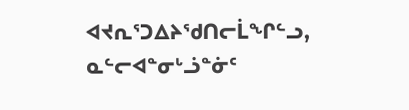ᐊᔪᕆᕐᑐᐃᔨᖁᑎᓕᒫᖏᓪᓗ, ᓇᓪᓕᐊᓐᓂᒡᓘᓐᓃᑦ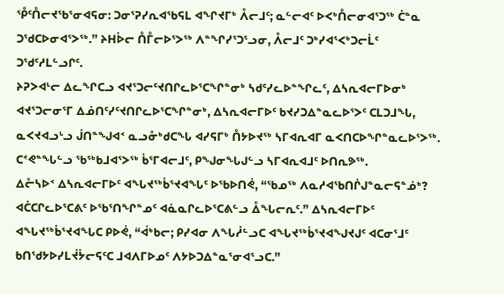ᕾᑦᑍᓕᔪᖃᕐᓂᐊᕋᓂ: ᑐᓂᕐᕈᓯᕆᐊᖃᕋᒪ ᐊᖏᔪᒥᒃ ᐰᓕᒧᑦ; ᓇᓪᓕᐊᑦ ᐅᐸᒃᑍᓕᓂᐊᕐᑐᖅ ᑖᓐᓇ ᑐᖁᑕᐅᓂᐊᕐᐳᖅ.” ᔨᕼᐆᓕ ᑍᒤᓕᐅᕐᐳᖅ ᐱᓐᖏᓯᕐᑐᕐᓗᓂ, ᐰᓕᒧᑦ ᑐᒃᓯᐊᕐᐸᒃᑐᓕᒫᑦ ᑐᖁᑦᓱᒪᓪᓗᒋᑦ.
ᔨᕈᐳᐊᒻᓕ ᐃᓚᖏᑕᓗ ᐊᔪᕐᑐᓕᑦᔪᑎᒋᓚᐅᕐᑕᖏᓐᓂᒃ ᓴᑯᑦᓯᓚᐅᓐᖏᓚᑦ, ᐃᓴᕆᐊᓕᒥᐅᓂᒃ ᐊᔪᕐᑐᓕᓂᕐᒥ ᐃᓅᑎᑦᓯᑦᔪᑎᒋᓚᐅᕐᑕᖏᓐᓂᒃ, ᐃᓴᕆᐊᓕᒥᐅᑦ ᑲᔪᓯᑐᐃᓐᓇᓚᐅᕐᐳᑦ ᑕᒪᑐᒧᖓ, ᓇᐸᔪᐊᓗᒡᓗ ᒎᑎᓐᖑᐊᑉ ᓇᓗᓁᒃᑯᑕᖓ ᐊᓯᕋᒥᒃ ᑍᔭᐅᔪᖅ ᓴᒥᐊᕆᐊᒥ ᓇᐸᑎᑕᐅᖏᓐᓇᓚᐅᕐᐳᖅ.
ᑕᕝᕙᓐᖓᓪᓗ ᖃᖅᑲᒧᐊᕐᐳᖅ ᑳᕐᒥᐊᓕᒧᑦ, ᑭᖑᓂᖓᒍᓪᓗ ᓴᒥᐊᕆᐊᒧᑦ ᐅᑎᕆᕗᖅ.
ᐃᓔᓴᐅᑉ ᐃᓴᕆᐊᓕᒥᐅᑦ ᐊᖓᔪᖅᑳᕐᔪᐊᖓᑦ ᐅᖃᐅᑎᕚ, “ᖃᓄᖅ ᐱᓇᓱᐊᖃᑎᒌᒍᓐᓇᓕᕋᓐᓅᒃ? ᐊᑖᑕᒋᓚᐅᕐᑕᕕᑦ ᐅᖃᕐᑎᖏᓐᓄᑦ ᐊᓈᓇᒋᓚᐅᕐᑕᕕᓪᓗ ᐂᖓᓕᕆᑦ.” ᐃᓴᕆᐊᓕᒥᐅᑦ ᐊᖓᔪᖅᑳᕐᔪᐊᖓᑕ ᑭᐅᕚ, “ᐋᒃᑲᓕ; ᑭᓯᐊᓂ ᐱᖓᓲᓪᓗᑕ ᐊᖓᔪᖅᑳᕐᔪᐊᖑᔪᒍᑦ ᐊᑕᓂᕐᒧᑦ ᑲᑎᖁᔭᐅᓯᒪᔫᔮᓕᕋᑦᑕ ᒧᐊᐱᒥᐅᓄᑦ ᐱᔭᐅᑐᐃᓐᓇᕐᓂᐊᕐᓗᑕ.”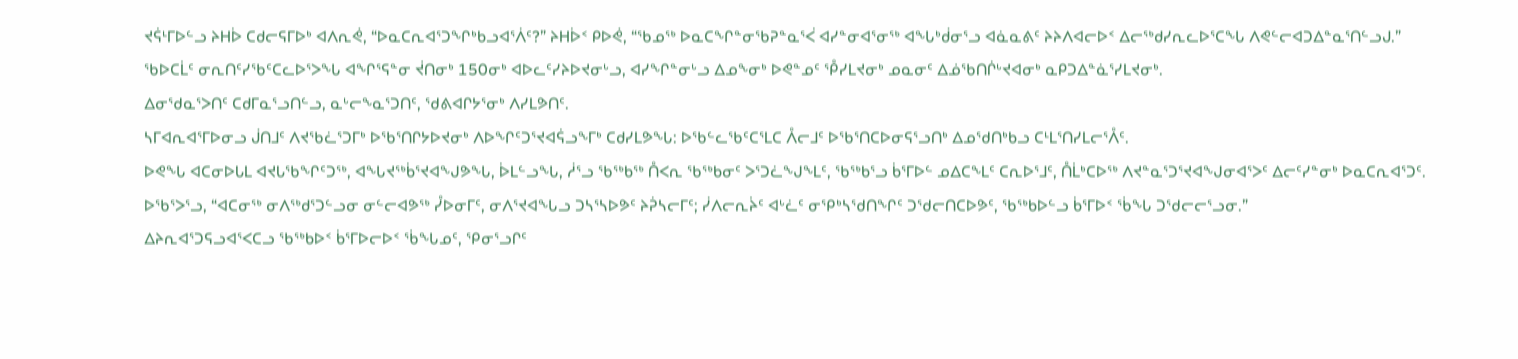ᔪᕌᒻᒥᐅᓪᓗ ᔨᕼᐆ ᑕᑯᓕᕋᒥᐅᒃ ᐊᐱᕆᕚ, “ᐅᓇᑕᕆᐊᕐᑐᖏᒃᑲᓗᐊᕐᐲᑦ?” ᔨᕼᐆᑉ ᑭᐅᕚ, “ᖃᓄᖅ ᐅᓇᑕᖏᓐᓂᖃᕈᓐᓇᕐᐹ ᐊᓯᓐᓂᐊᕐᓂᖅ ᐊᖓᒃᑰᓂᕐᓗ ᐊᓈᓇᕕᑦ ᔨᔨᐱᐊᓕᐅᑉ ᐃᓕᖅᑯᓯᕆᓚᐅᕐᑕᖓ ᐱᕙᓪᓕᐊᑐᐃᓐᓇᕐᑎᓪᓗᒍ.”
ᖃᐅᑕᒫᑦ ᓂᕆᑎᑦᓯᖃᑦᑕᓚᐅᕐᐳᖓ ᐊᖏᕐᕋᓐᓂ ᔫᑎᓂᒃ 150ᓂᒃ ᐊᐅᓚᑦᓯᔨᐅᔪᓂᒡᓗ, ᐊᓯᖏᓐᓂᒡᓗ ᐃᓄᖕᓂᒃ ᐅᕙᓐᓄᑦ ᕾᓯᒪᔪᓂᒃ ᓄᓇᓂᑦ ᐃᓅᖃᑎᒌᒡᔪᐊᓂᒃ ᓇᑭᑐᐃᓐᓈᕐᓯᒪᔪᓂᒃ.
ᐃᓂᖁᓇᕐᐳᑎᑦ ᑕᑯᒥᓇᕐᓗᑎᓪᓗ, ᓇᒡᓕᖕᓇᕐᑐᑎᑦ, ᖁᕕᐊᒋᔭᕐᓂᒃ ᐱᓯᒪᕗᑎᑦ.
ᓴᒥᐊᕆᐊᕐᒥᐅᓂᓗ ᒎᑎᒧᑦ ᐱᔪᖃᓛᕐᑐᒥᒃ ᐅᖃᕐᑎᒋᔭᐅᔪᓂᒃ ᐱᐅᖏᑦᑐᕐᔪᐊᕌᓗᖕᒥᒃ ᑕᑯᓯᒪᕗᖓ: ᐅᖃᓪᓚᖃᑦᑕᕐᒪᑕ ᐰᓕᒧᑦ ᐅᖃᕐᑎᑕᐅᓂᕋᕐᓗᑎᒃ ᐃᓄᖁᑎᒃᑲᓗ ᑕᒻᒪᕐᑎᓯᒪᓕᕐᐰᑦ.
ᐅᕙᖓ ᐊᑕᓂᐅᒐᒪ ᐊᔪᒐᖃᖏᑦᑐᖅ, ᐊᖓᔪᖅᑳᕐᔪᐊᖑᕗᖓ, ᐆᒪᓪᓗᖓ, ᓲᕐᓗ ᖃᖅᑲᖅ ᑍᐸᕆ ᖃᖅᑲᓂᑦ ᐳᕐᑐᓛᖑᖕᒪᑦ, ᖃᖅᑲᕐᓗ ᑳᕐᒥᐅᓪ ᓄᐃᑕᖕᒪᑦ ᑕᕆᐅᕐᒧᑦ, ᑍᒫᒃᑕᐅᖅ ᐱᔪᓐᓇᕐᑐᕐᔪᐊᖑᓂᐊᕐᐳᑦ ᐃᓕᑦᓯᓐᓂᒃ ᐅᓇᑕᕆᐊᕐᑐᑦ.
ᐅᖃᕐᐳᕐᓗ, “ᐊᑕᓂᖅ ᓂᐱᖅᑯᕐᑐᓪᓗᓂ ᓂᓪᓕᐊᕗᖅ ᓮᐅᓂᒥᑦ, ᓂᐱᕐᔪᐊᖓᓗ ᑐᓴᕐᓴᐅᕗᑦ ᔨᕉᓴᓕᒥᑦ; ᓰᐱᓕᕆᔩᑦ ᐊᒡᓛᑦ ᓂᕿᒃᓴᖁᑎᖏᑦ ᑐᖁᓕᑎᑕᐅᕗᑦ, ᖃᖅᑲᐅᓪᓗ ᑳᕐᒥᐅᑉ ᖄᖓ ᑐᖁᓕᓕᕐᓗᓂ.”
ᐃᔨᕆᐊᕐᑐᕋᓗᐊᕐᐸᑕᓗ ᖃᖅᑲᐅᑉ ᑳᕐᒥᐅᓕᐅᑉ ᖄᖓᓄᑦ, ᕿᓂᕐᓗᒋᑦ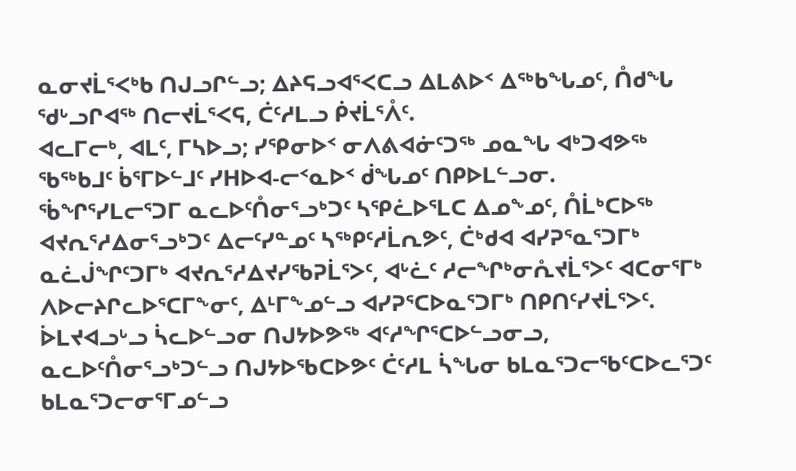ᓇᓂᔪᒫᕐᐸᒃᑲ ᑎᒍᓗᒋᓪᓗ; ᐃᔨᕋᓗᐊᕐᐸᑕᓗ ᐃᒪᕕᐅᑉ ᐃᖅᑲᖓᓄᑦ, ᑍᑯᖓ ᖁᒡᓗᒋᐊᖅ ᑎᓕᔪᒫᕐᐸᕋ, ᑖᑦᓱᒪᓗ ᑮᔪᒫᕐᐰᑦ.
ᐊᓚᒥᓕᒃ, ᐊᒪᑦ, ᒥᓴᐅᓗ; ᓯᕿᓂᐅᑉ ᓂᐱᕕᐊᓃᑦᑐᖅ ᓄᓇᖓ ᐊᒃᑐᐊᕗᖅ ᖃᖅᑲᒧᑦ ᑳᕐᒥᐅᓪᒧᑦ ᓯᕼᐅᐊ-ᓕᑉᓇᐅᑉ ᑰᖓᓄᑦ ᑎᑭᐅᒪᓪᓗᓂ.
ᖄᖏᕐᓯᒪᓕᕐᑐᒥ ᓇᓚᐅᑦᑍᓂᕐᓗᒃᑐᑦ ᓴᕿᓛᐅᕐᒪᑕ ᐃᓄᖕᓄᑦ, ᑍᒫᒃᑕᐅᖅ ᐊᔪᕆᕐᓱᐃᓂᕐᓗᒃᑐᑦ ᐃᓕᑦᓯᓐᓄᑦ ᓴᖅᑭᑦᓱᒫᕆᕗᑦ, ᑖᒃᑯᐊ ᐊᓯᕈᕐᓇᕐᑐᒥᒃ ᓇᓛᒎᖏᑦᑐᒥᒃ ᐊᔪᕆᕐᓱᐃᔪᓯᖃᕈᒫᕐᐳᑦ, ᐊᒡᓛᑦ ᓱᓕᖏᒃᓂᕅᔪᒫᕐᐳᑦ ᐊᑕᓂᕐᒥᒃ ᐱᐅᓕᔨᒋᓚᐅᕐᑕᒥᖕᓂᑦ, ᐃᒻᒥᖕᓄᓪᓗ ᐊᓯᕈᕐᑕᐅᓇᕐᑐᒥᒃ ᑎᑭᑎᑦᓯᔪᒫᕐᐳᑦ.
ᐆᒪᔪᐊᓗᒡᓗ ᓵᓚᐅᓪᓗᓂ ᑎᒍᔭᐅᕗᖅ ᐊᑦᓱᖏᕐᑕᐅᓪᓗᓂᓗ, ᓇᓚᐅᑦᑍᓂᕐᓗᒃᑐᓪᓗ ᑎᒍᔭᐅᖃᑕᐅᕗᑦ ᑖᑦᓱᒪ ᓵᖓᓂ ᑲᒪᓇᕐᑐᓕᖃᑦᑕᐅᓚᕐᑐᑦ ᑲᒪᓇᕐᑐᓕᓂᕐᒥᓄᓪᓗ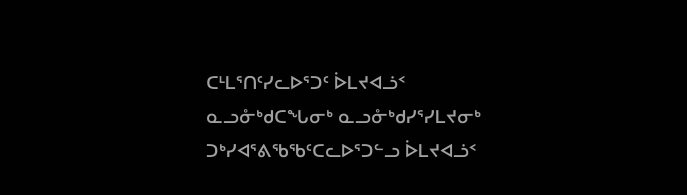ᑕᒻᒪᕐᑎᑦᓯᓚᐅᕐᑐᑦ ᐆᒪᔪᐊᓘᑉ ᓇᓗᓁᒃᑯᑕᖓᓂᒃ ᓇᓗᓁᒃᑯᓯᕐᓯᒪᔪᓂᒃ ᑐᒃᓯᐊᕐᕕᖃᖃᑦᑕᓚᐅᕐᑐᓪᓗ ᐆᒪᔪᐊᓘᑉ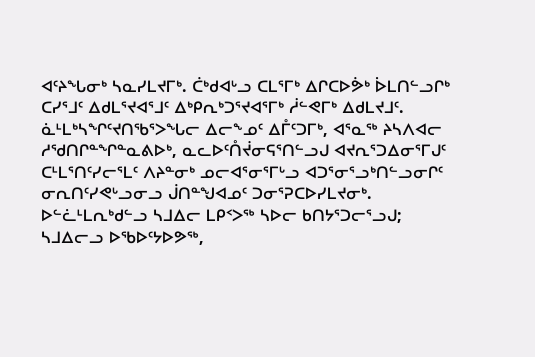ᐊᑦᔨᖓᓂᒃ ᓴᓇᓯᒪᔪᒥᒃ. ᑖᒃᑯᐊᒡᓗ ᑕᒪᕐᒥᒃ ᐃᒋᑕᐅᕘᒃ ᐆᒪᑎᓪᓗᒋᒃ ᑕᓯᕐᒧᑦ ᐃᑯᒪᕐᔪᐊᕐᒧᑦ ᐃᒃᑭᕆᒃᑐᕐᔪᐊᕐᒥᒃ ᓲᓪᕙᒥᒃ ᐃᑯᒪᔪᒧᑦ.
ᓈᒻᒪᒃᓴᖏᑦᔪᑎᖃᕐᐳᖓᓕ ᐃᓕᖕᓄᑦ ᐃᒤᑦᑐᒥᒃ, ᐊᕐᓇᖅ ᔨᓴᐱᐊᓕ ᓱᖁᑎᒋᓐᖏᓐᓇᕕᐅᒃ, ᓇᓚᐅᑦᑍᔫᓂᕋᕐᑎᓪᓗᒍ ᐊᔪᕆᕐᑐᐃᓂᕐᒥᒍᑦ ᑕᒻᒪᕐᑎᑦᓯᓕᕐᒪᑦ ᐱᔨᓐᓂᒃ ᓄᓕᐊᕐᓂᕐᒥᒡᓗ ᐊᑐᕐᓂᕐᓗᒃᑎᓪᓗᓂᒋᑦ ᓂᕆᑎᑦᓯᕙᒡᓗᓂᓗ ᒎᑎᓐᖑᐊᓄᑦ ᑐᓂᕐᕈᑕᐅᓯᒪᔪᓂᒃ.
ᐅᓪᓛᒻᒪᕆᒃᑯᓪᓗ ᓴᒧᐃᓕ ᒪᑭᑉᐳᖅ ᓴᐅᓕ ᑲᑎᔭᕐᑐᓕᕐᓗᒍ; ᓴᒧᐃᓕᓗ ᐅᖃᐅᑦᔭᐅᕗᖅ,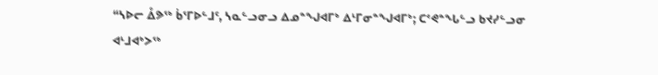“ᓴᐅᓕ ᐂᕗᖅ ᑳᕐᒥᐅᓪᒧᑦ, ᓴᓇᓪᓗᓂᓗ ᐃᓄᓐᖑᐊᒥᒃ ᐃᒻᒥᓂᓐᖑᐊᒥᒃ; ᑕᕝᕙᓐᖓᓪᓗ ᑲᔪᓯᓪᓗᓂ ᐊᒻᒧᐊᒃᐳᖅ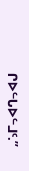ᒋᐅᓪᒐᐅᓪᒧᑦ.”